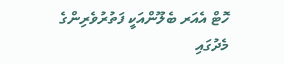ހޮޓް އެއަރ ބެލޫންއަކީ ފަތުރުވެރިންގެ މެދުގައި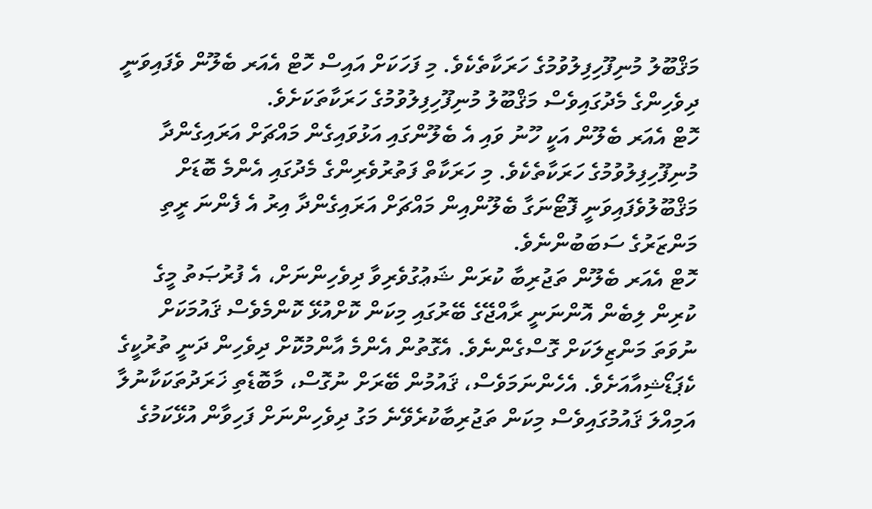މަޤްބޫލު މުނިފޫހިފިލުވުމުގެ ހަރަކާތެކެވެ. މި ފަހަކަށް އައިސް ހޮޓް އެއަރ ބެލޫން ވެފައިވަނީ ދިވެހިންގެ މެދުގައިވެސް މަޤްބޫލު މުނިފޫހިފިލުވުމުގެ ހަރަކާތަކަށެވެ.
ހޮޓް އެއަރ ބެލޫން އަކީ ހޫނު ވައި އެ ބެލޫންގައި އަޅުވައިގެން މައްޗަށް އަރައިގެންދާ މުނިފޫހިފިލުވުމުގެ ހަރަކާތެކެވެ. މި ހަރަކާތް ފަތުރުވެރިންގެ މެދުގައި އެންމެ ބޮޑަށް މަޤްބޫލުވެފައިވަނީ ފޮޓޯނަގާ ބެލޫންއިން މައްޗަށް އަރައިގެންދާ އިރު އެ ފެންނަ ރީތި މަންޒަރުގެ ސަބަބުންނެވެ.
ހޮޓް އެއަރ ބެލޫން ތަޖުރިބާ ކުރަން ޝަޢުގުވެރިވާ ދިވެހިންނަށް، އެ ފުރުޞަތު މީގެ ކުރިން ލިބެން އޮންނަނީ ރާއްޖޭގެ ބޭރުގައި މިކަން ކޮށްއުޅޭ ކޮންމެވެސް ޤައުމަކަށް ނުވަތަ މަންޒިލަކަށް ގޮސްގެންނެވެ. އެގޮތުން އެންމެ އާންމުކޮށް ދިވެހިން ދަނީ ތުރުކީގެ ކެޕަޑޯޝިއާއަށެވެ. އެހެންނަމަވެސް، ޤައުމުން ބޭރަށް ނުގޮސް، މާބޮޑެތި ޚަރަދުތަކަކާނުލާ އަމިއްލަ ޤައުމުގައިވެސް މިކަން ތަޖުރިބާކުރެވޭނެ މަގު ދިވެހިންނަށް ފަހިވާން އުޅޭކަމުގެ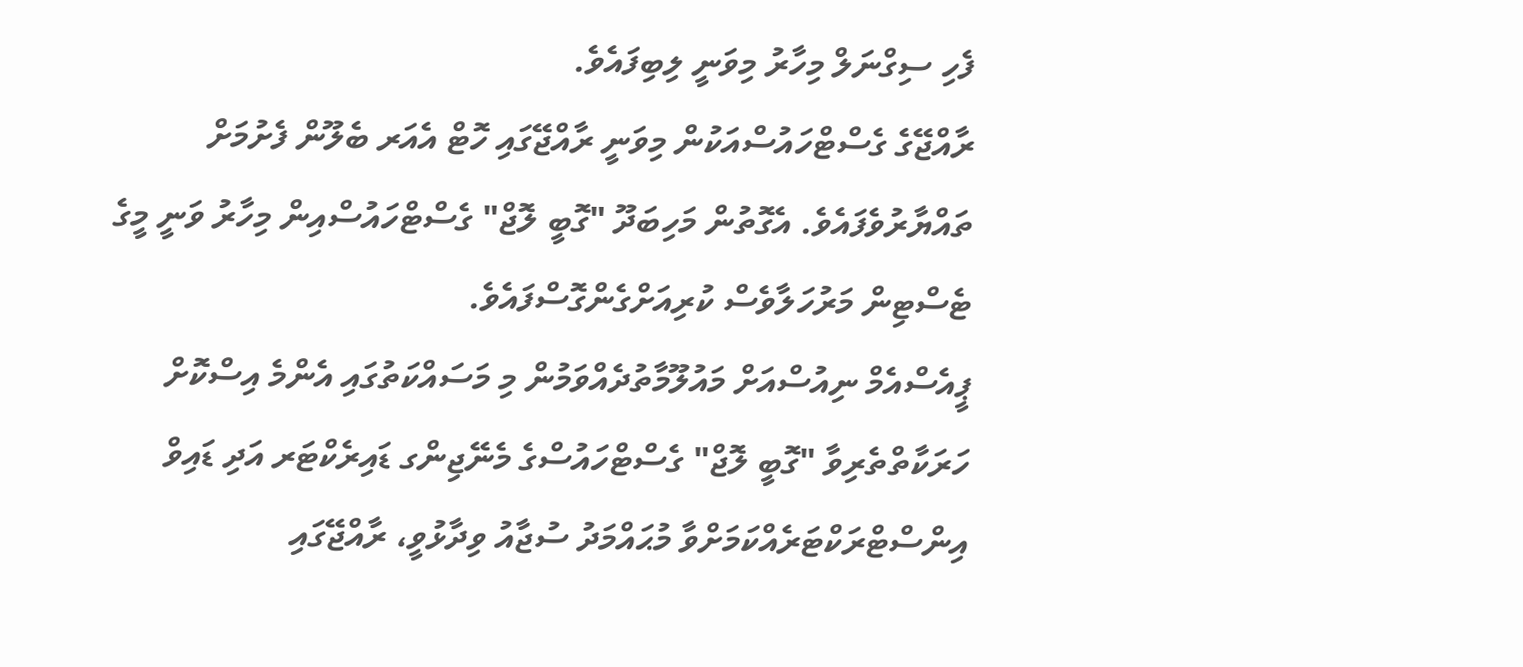ފެހި ސިގްނަލް މިހާރު މިވަނީ ލިބިފައެވެ.
ރާއްޖޭގެ ގެސްޓްހައުސްއަކުން މިވަނީ ރާއްޖޭގައި ހޮޓް އެއަރ ބެލޫން ފެށުމަށް ތައްޔާރުވެފައެވެ. އެގޮތުން މަހިބަދޫ "ގޮބީ ލޮޖް" ގެސްޓްހައުސްއިން މިހާރު ވަނީ މީގެ ޓެސްޓިން މަރުހަލާވެސް ކުރިއަށްގެންގޮސްފައެވެ.
ޕީއެސްއެމް ނިއުސްއަށް މައުލޫމާތުދެއްވަމުން މި މަސައްކަތުގައި އެންމެ އިސްކޮށް ހަރަކާތްތެރިވާ "ގޮބީ ލޮޖް" ގެސްޓްހައުސްގެ މެނޭޖިންގ ޑައިރެކްޓަރ އަދި ޑައިވް އިންސްޓްރަކްޓަރެއްކަމަށްވާ މުޙައްމަދު ސުޖާއު ވިދާޅުވީ، ރާއްޖޭގައި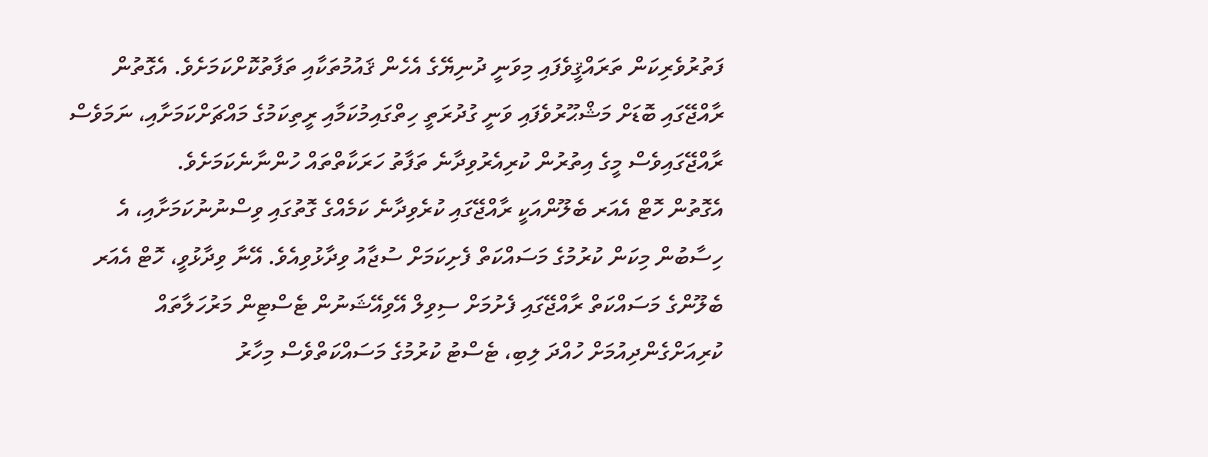ފަތުރުވެރިކަން ތަރައްޤީވެފައި މިވަނީ ދުނިޔޭގެ އެހެން ޤައުމުތަކާއި ތަފާތުކޮށްކަމަށެވެ. އެގޮތުން ރާއްޖޭގައި ބޮޑަށް މަޝްޙޫރުވެފައި ވަނީ ގުދުރަތީ ހިތްގައިމުކަމާއި ރީތިކަމުގެ މައްޗަށްކަމަށާއި، ނަމަވެސް ރާއްޖޭގައިވެސް މީގެ އިތުރުން ކުރިއެރުވިދާނެ ތަފާތު ހަރަކާތްތައް ހުންނާނެކަމަށެވެ.
އެގޮތުން ހޮޓް އެއަރ ބެލޫންއަކީ ރާއްޖޭގައި ކުރެވިދާނެ ކަމެއްގެ ގޮތުގައި ވިސްނުނުކަމަށާއި، އެ ހިސާބުން މިކަން ކުރުމުގެ މަސައްކަތް ފެށިކަމަށް ސުޖާއު ވިދާޅުވިއެވެ. އޭނާ ވިދާޅުވީ، ހޮޓް އެއަރ ބެލޫންގެ މަސައްކަތް ރާއްޖޭގައި ފެށުމަށް ސިވިލް އޭވިއޭޝަނުން ޓެސްޓިން މަރުހަލާތައް ކުރިއަށްގެންދިއުމަށް ހުއްދަ ލިބި، ޓެސްޓު ކުރުމުގެ މަސައްކަތްވެސް މިހާރު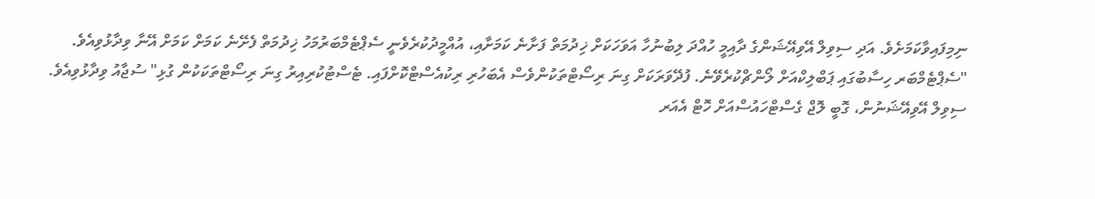ނިމިފައިވާކަމަށެވެ. އަދި ސިވިލް އޭވިއޭޝަންގެ ދާއިމީ ހުއްދަ ލިބުނުހާ އަވަހަކަށް ޚިދުމަތް ފަށާނެ ކަމަށާއި، އުއްމީދުކުރެވެނީ ސެޕްޓެމްބަރުމަހު ޚިދުމަތް ފެށޭނެ ކަމަށް ކަމަށް އޭނާ ވިދާޅުވިއެވެ.
"ސެޕްޓެމްބަރ ހިސާބުގައި ޕަބްލިކްއަށް ލޯންޗްކުރެވޭނެ. ފުދޭވަރަކަށް ގިނަ ރިސޯޓްތަކުންވެސް އެބަހުރި ރިކުއެސްޓްކޮށްފައި. ޓެސްޓުކުރިއިރު ގިނަ ރިސޯޓްތަކަކުން ގުޅި" ސުޖާއު ވިދާޅުވިއެވެ.
ސިވިލް އޭވިއޭޝަނުން، ގޮބީ ލޮޖް ގެސްޓްހައުސްއަށް ހޮޓް އެއަރ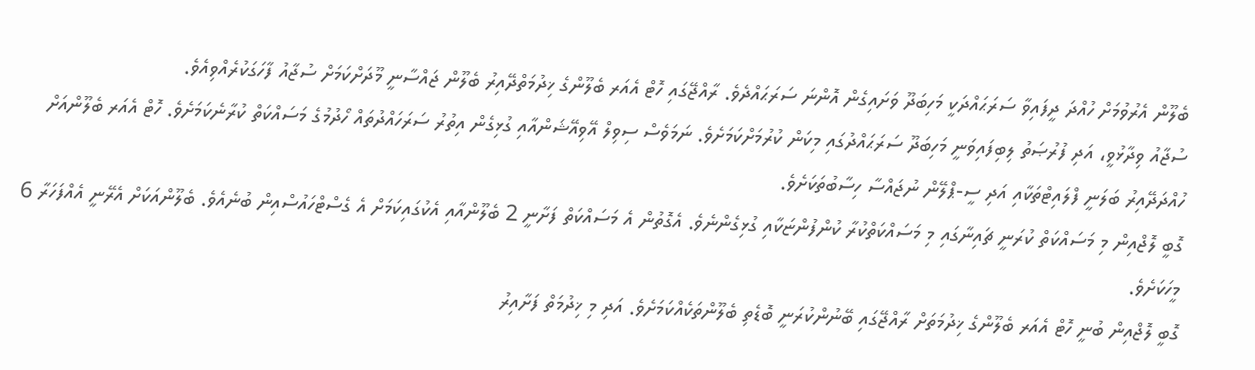ބެލޫން އެރުވުމަށް ހުއްދަ ދީފައިވާ ސަރަޙައްދަކީ މަހިބަދޫ ވަށައިގެން އޮންނަ ސަރަޙައްދެވެ. ރާއްޖޭގައި ހޮޓް އެއަރ ބެލޫންގެ ޚިދުމަތްދޭއިރު ބެލޫން ޖައްސާނީ މޫދަށްކަމަށް ސުޖާއު ފާހަގަކުރެއްވިއެވެ.
ސުޖާއު ވިދާޅުވީ، އަދި ފުރުޞަތު ލިބިފައިވަނީ މަހިބަދޫ ސަރަޙައްދުގައި މިކަން ކުރުމަށްކަމަށެވެ. ނަމަވެސް ސިވިލް އޭވިއޭޝަންއާއި ގުޅިގެން އިތުރު ސަރަހައްދުތައް ހޯދުމުގެ މަސައްކަތް ކުރާނެކަމަށެވެ. ހޮޓް އެއަރ ބެލޫންއަށް ހުއްދަދޭއިރު ބަލަނީ ފްލައިޓްތަކާއި އަދި ސީ-ޕްލޭން ނުޖައްސާ ހިސާބުތަކަށެވެ.
ގޮބީ ލޮޖްއިން މި މަސައްކަތް ކުރަނީ ޗައިނާގައި މި މަސައްކަތްކުރާ ކުންފުންޏަކާއި ގުޅިގެންނެވެ. އެގޮތުން އެ މަސައްކަތް ފަށާނީ 2 ބެލޫންއާއި އެކުގައިކަމަށް އެ ގެސްޓްހައުސްއިން ބުނެއެވެ. ބެލޫންއަކަށް އެރޭނީ އެއްފަހަރާ 6 މީހަކަށެވެ.
ގޮބީ ލޮޖްއިން ބުނީ ހޮޓް އެއަރ ބެލޫންގެ ޚިދުމަތަށް ރާއްޖޭގައި ބޭނުންކުރަނީ ބޮޑެތި ބެލޫންތަކެއްކަމަށެވެ. އަދި މި ޚިދުމަތް ފަށާއިރު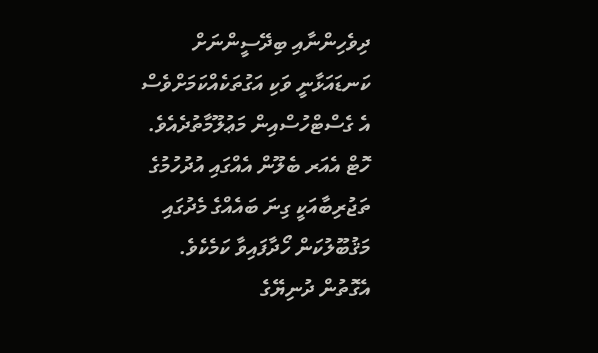ދިވެހިންނާއި ބިދޭސީންނަށް ކަނޑައަޅާނީ ވަކި އަގުތަކެއްކަމަށްވެސް އެ ގެސްޓްހުސްއިން މަޢުލޫމާތުދެއެވެ.
ހޮޓް އެއަރ ބެލޫން އެއްގައި އުދުހުމުގެ ތަޖުރިބާއަކީ ގިނަ ބައެއްގެ މެދުގައި މަޤުބޫލުކަން ހޯދާފައިވާ ކަމެކެވެ. އެގޮތުން ދުނިޔޭގެ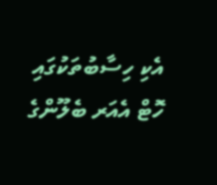އެކި ހިސާބުތަކުގައި ހޮޓް އެއަރ ބެލޫންގެ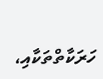ހަރަކާތްތަކާއި،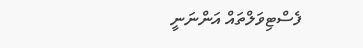ފެސްޓިވަލްތައް އަންނަނީ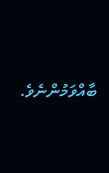ބާއްވަމުންނެވެ.